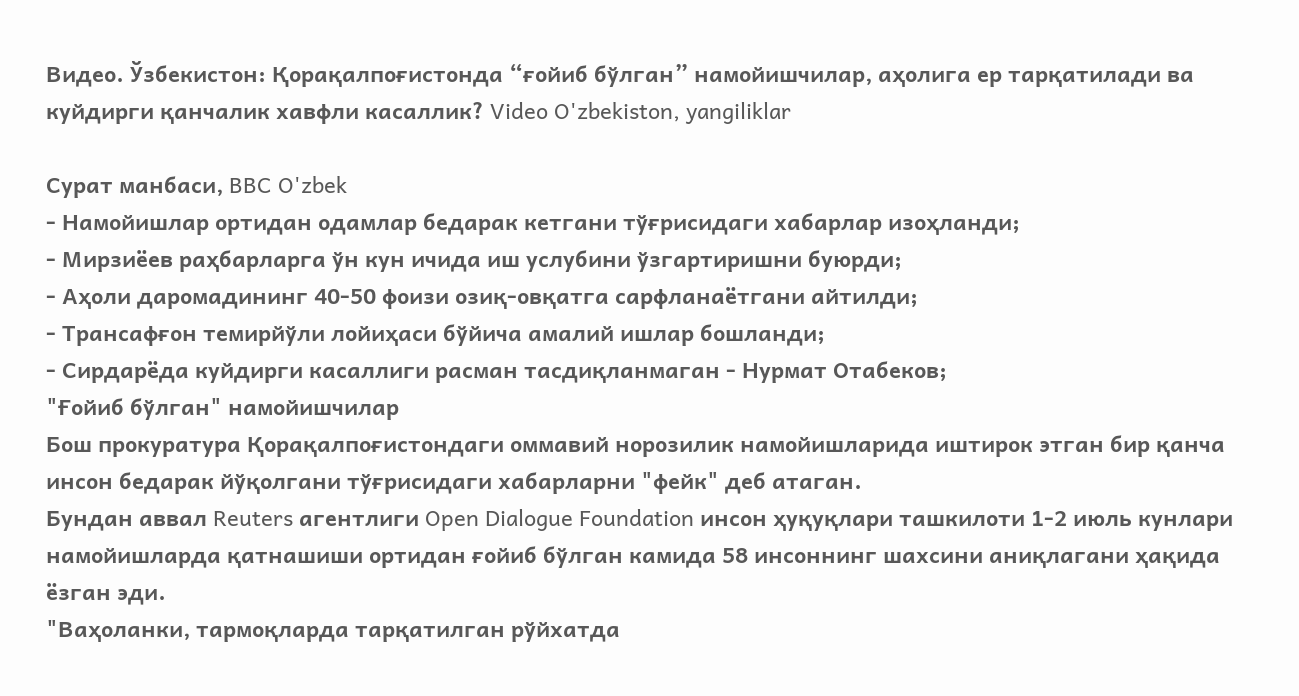Видео. Ўзбекистон: Қорақалпоғистонда “ғойиб бўлган” намойишчилар, аҳолига ер тарқатилади ва куйдирги қанчалик хавфли касаллик? Video O'zbekiston, yangiliklar

Сурат манбаси, BBC O'zbek
- Намойишлар ортидан одамлар бедарак кетгани тўғрисидаги хабарлар изоҳланди;
- Мирзиёев раҳбарларга ўн кун ичида иш услубини ўзгартиришни буюрди;
- Аҳоли даромадининг 40-50 фоизи озиқ-овқатга сарфланаётгани айтилди;
- Трансафғон темирйўли лойиҳаси бўйича амалий ишлар бошланди;
- Сирдарёда куйдирги касаллиги расман тасдиқланмаган - Нурмат Отабеков;
"Ғойиб бўлган" намойишчилар
Бош прокуратура Қорақалпоғистондаги оммавий норозилик намойишларида иштирок этган бир қанча инсон бедарак йўқолгани тўғрисидаги хабарларни "фейк" деб атаган.
Бундан аввал Reuters агентлиги Open Dialogue Foundation инсон ҳуқуқлари ташкилоти 1-2 июль кунлари намойишларда қатнашиши ортидан ғойиб бўлган камида 58 инсоннинг шахсини аниқлагани ҳақида ёзган эди.
"Ваҳоланки, тармоқларда тарқатилган рўйхатда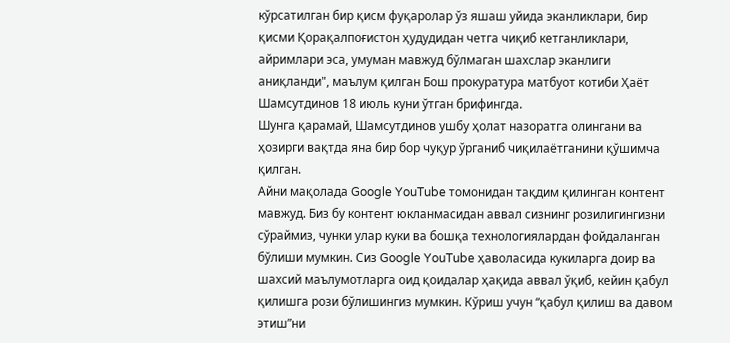кўрсатилган бир қисм фуқаролар ўз яшаш уйида эканликлари, бир қисми Қорақалпоғистон ҳудудидан четга чиқиб кетганликлари, айримлари эса, умуман мавжуд бўлмаган шахслар эканлиги аниқланди", маълум қилган Бош прокуратура матбуот котиби Ҳаёт Шамсутдинов 18 июль куни ўтган брифингда.
Шунга қарамай, Шамсутдинов ушбу ҳолат назоратга олингани ва ҳозирги вақтда яна бир бор чуқур ўрганиб чиқилаётганини қўшимча қилган.
Айни мақолада Google YouTube томонидан тақдим қилинган контент мавжуд. Биз бу контент юкланмасидан аввал сизнинг розилигингизни сўраймиз, чунки улар куки ва бошқа технологиялардан фойдаланган бўлиши мумкин. Сиз Google YouTube ҳаволасида кукиларга доир ва шахсий маълумотларга оид қоидалар ҳақида аввал ўқиб, кейин қабул қилишга рози бўлишингиз мумкин. Кўриш учун “қабул қилиш ва давом этиш”ни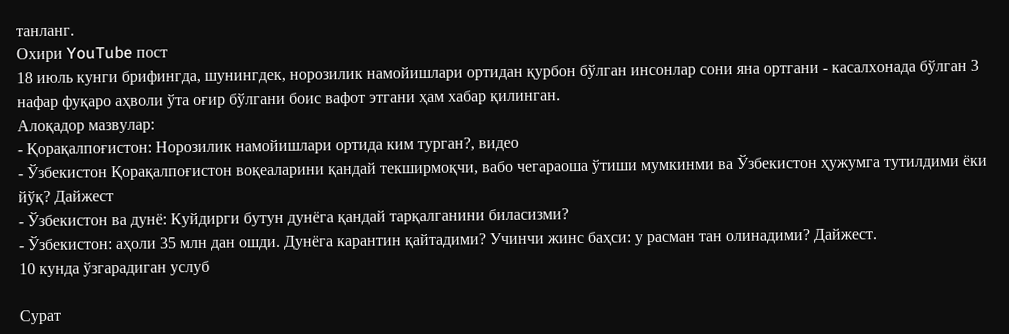танланг.
Охири YouTube пост
18 июль кунги брифингда, шунингдек, норозилик намойишлари ортидан қурбон бўлган инсонлар сони яна ортгани - касалхонада бўлган 3 нафар фуқаро аҳволи ўта оғир бўлгани боис вафот этгани ҳам хабар қилинган.
Алоқадор мазвулар:
- Қорақалпоғистон: Норозилик намойишлари ортида ким турган?, видео
- Ўзбекистон Қорақалпоғистон воқеаларини қандай текширмоқчи, вабо чегараоша ўтиши мумкинми ва Ўзбекистон ҳужумга тутилдими ёки йўқ? Дайжест
- Ўзбекистон ва дунё: Куйдирги бутун дунёга қандай тарқалганини биласизми?
- Ўзбекистон: аҳоли 35 млн дан ошди. Дунёга карантин қайтадими? Учинчи жинс баҳси: у расман тан олинадими? Дайжест.
10 кунда ўзгарадиган услуб

Сурат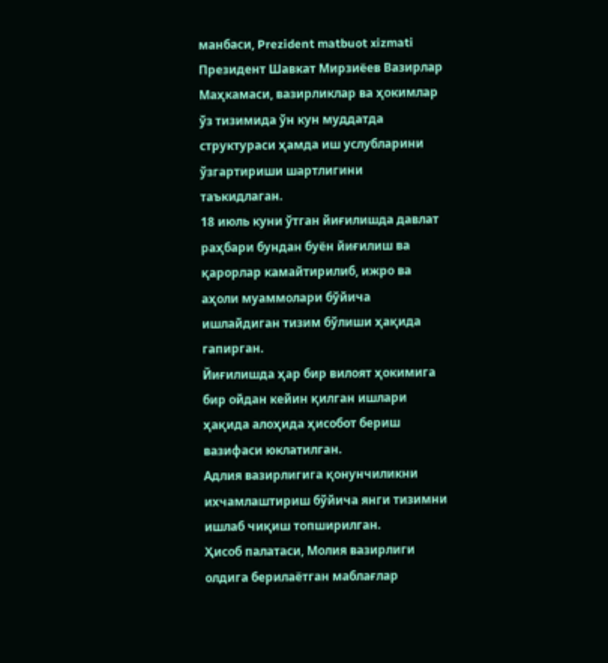манбаси, Prezident matbuot xizmati
Президент Шавкат Мирзиёев Вазирлар Маҳкамаси, вазирликлар ва ҳокимлар ўз тизимида ўн кун муддатда структураси ҳамда иш услубларини ўзгартириши шартлигини таъкидлаган.
18 июль куни ўтган йиғилишда давлат раҳбари бундан буён йиғилиш ва қарорлар камайтирилиб, ижро ва аҳоли муаммолари бўйича ишлайдиган тизим бўлиши ҳақида гапирган.
Йиғилишда ҳар бир вилоят ҳокимига бир ойдан кейин қилган ишлари ҳақида алоҳида ҳисобот бериш вазифаси юклатилган.
Адлия вазирлигига қонунчиликни ихчамлаштириш бўйича янги тизимни ишлаб чиқиш топширилган.
Ҳисоб палатаси, Молия вазирлиги олдига берилаётган маблағлар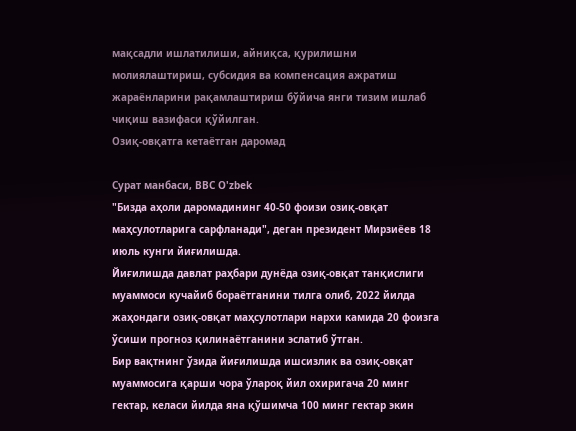мақсадли ишлатилиши, айниқса, қурилишни молиялаштириш, субсидия ва компенсация ажратиш жараёнларини рақамлаштириш бўйича янги тизим ишлаб чиқиш вазифаси қўйилган.
Озиқ-овқатга кетаётган даромад

Сурат манбаси, BBC O'zbek
"Бизда аҳоли даромадининг 40-50 фоизи озиқ-овқат маҳсулотларига сарфланади", деган президент Мирзиёев 18 июль кунги йиғилишда.
Йиғилишда давлат раҳбари дунёда озиқ-овқат танқислиги муаммоси кучайиб бораётганини тилга олиб, 2022 йилда жаҳондаги озиқ-овқат маҳсулотлари нархи камида 20 фоизга ўсиши прогноз қилинаётганини эслатиб ўтган.
Бир вақтнинг ўзида йиғилишда ишсизлик ва озиқ-овқат муаммосига қарши чора ўлароқ йил охиригача 20 минг гектар, келаси йилда яна қўшимча 100 минг гектар экин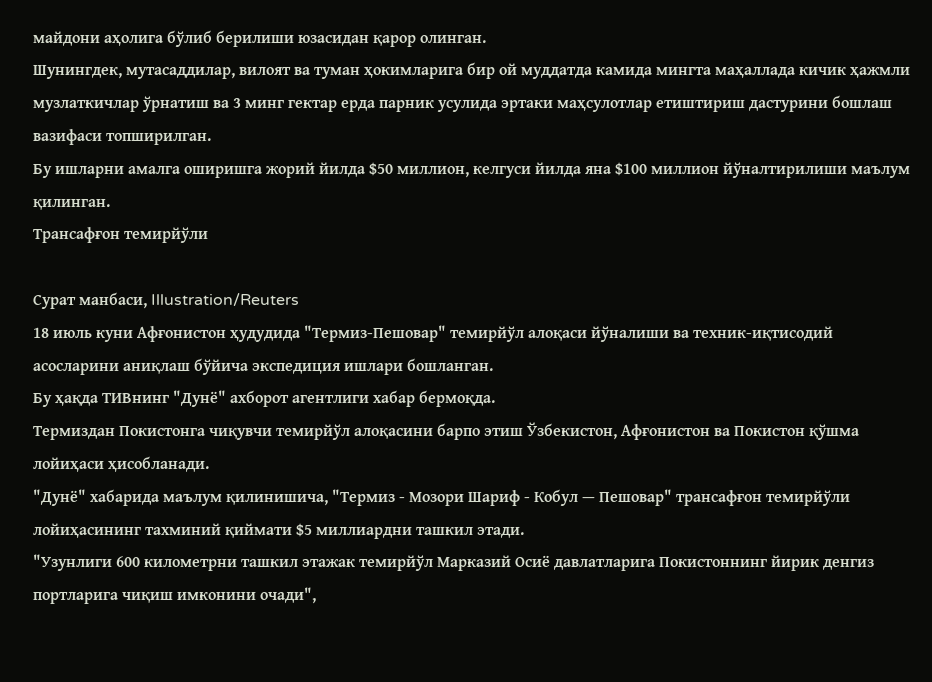майдони аҳолига бўлиб берилиши юзасидан қарор олинган.
Шунингдек, мутасаддилар, вилоят ва туман ҳокимларига бир ой муддатда камида мингта маҳаллада кичик ҳажмли музлаткичлар ўрнатиш ва 3 минг гектар ерда парник усулида эртаки маҳсулотлар етиштириш дастурини бошлаш вазифаси топширилган.
Бу ишларни амалга оширишга жорий йилда $50 миллион, келгуси йилда яна $100 миллион йўналтирилиши маълум қилинган.
Трансафғон темирйўли

Сурат манбаси, Illustration/Reuters
18 июль куни Афғонистон ҳудудида "Термиз-Пешовар" темирйўл алоқаси йўналиши ва техник-иқтисодий асосларини аниқлаш бўйича экспедиция ишлари бошланган.
Бу ҳақда ТИВнинг "Дунё" ахборот агентлиги хабар бермоқда.
Термиздан Покистонга чиқувчи темирйўл алоқасини барпо этиш Ўзбекистон, Афғонистон ва Покистон қўшма лойиҳаси ҳисобланади.
"Дунё" хабарида маълум қилинишича, "Термиз - Мозори Шариф - Кобул — Пешовар" трансафғон темирйўли лойиҳасининг тахминий қиймати $5 миллиардни ташкил этади.
"Узунлиги 600 километрни ташкил этажак темирйўл Марказий Осиё давлатларига Покистоннинг йирик денгиз портларига чиқиш имконини очади",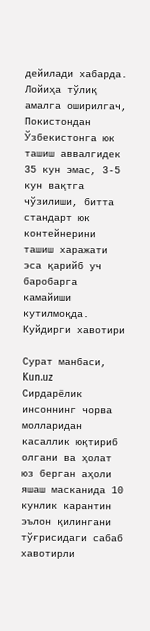дейилади хабарда.
Лойиҳа тўлиқ амалга оширилгач, Покистондан Ўзбекистонга юк ташиш аввалгидек 35 кун эмас, 3-5 кун вақтга чўзилиши, битта стандарт юк контейнерини ташиш харажати эса қарийб уч баробарга камайиши кутилмоқда.
Куйдирги хавотири

Сурат манбаси, Kun.uz
Сирдарёлик инсоннинг чорва молларидан касаллик юқтириб олгани ва ҳолат юз берган аҳоли яшаш масканида 10 кунлик карантин эълон қилингани тўғрисидаги сабаб хавотирли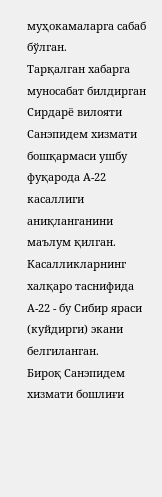муҳокамаларга сабаб бўлган.
Тарқалган хабарга муносабат билдирган Сирдарё вилояти Санэпидем хизмати бошқармаси ушбу фуқарода А-22 касаллиги аниқланганини маълум қилган.
Касалликларнинг халқаро таснифида А-22 - бу Сибир яраси (куйдирги) экани белгиланган.
Бироқ Санэпидем хизмати бошлиғи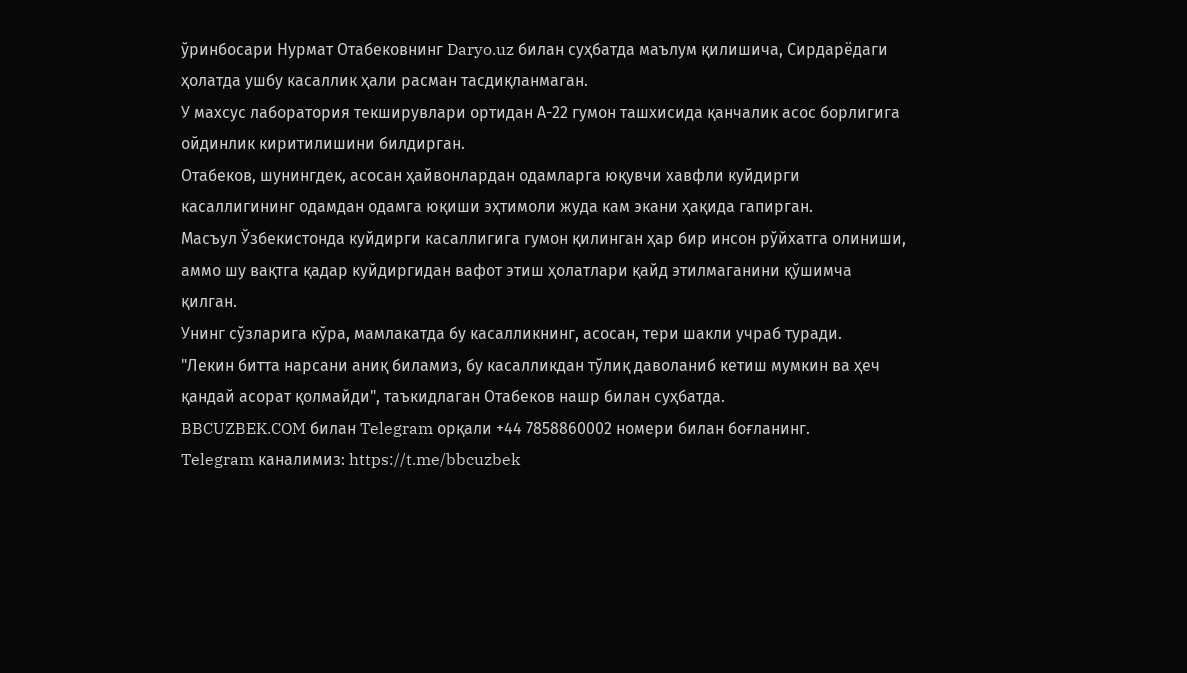ўринбосари Нурмат Отабековнинг Daryo.uz билан суҳбатда маълум қилишича, Сирдарёдаги ҳолатда ушбу касаллик ҳали расман тасдиқланмаган.
У махсус лаборатория текширувлари ортидан А-22 гумон ташхисида қанчалик асос борлигига ойдинлик киритилишини билдирган.
Отабеков, шунингдек, асосан ҳайвонлардан одамларга юқувчи хавфли куйдирги касаллигининг одамдан одамга юқиши эҳтимоли жуда кам экани ҳақида гапирган.
Масъул Ўзбекистонда куйдирги касаллигига гумон қилинган ҳар бир инсон рўйхатга олиниши, аммо шу вақтга қадар куйдиргидан вафот этиш ҳолатлари қайд этилмаганини қўшимча қилган.
Унинг сўзларига кўра, мамлакатда бу касалликнинг, асосан, тери шакли учраб туради.
"Лекин битта нарсани аниқ биламиз, бу касалликдан тўлиқ даволаниб кетиш мумкин ва ҳеч қандай асорат қолмайди", таъкидлаган Отабеков нашр билан суҳбатда.
BBCUZBEK.COM билан Telegram орқали +44 7858860002 номери билан боғланинг.
Telegram каналимиз: https://t.me/bbcuzbek